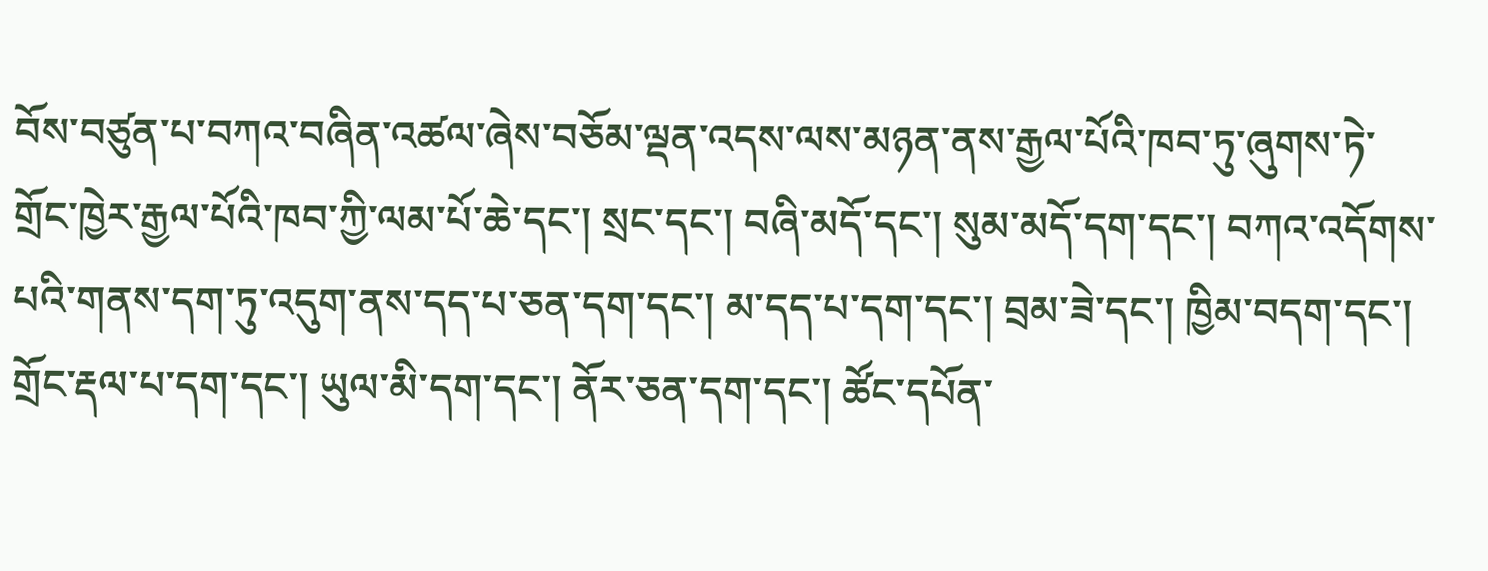བོས་བཙུན་པ་བཀའ་བཞིན་འཚལ་ཞེས་བཅོམ་ལྡན་འདས་ལས་མཉན་ནས་རྒྱལ་པོའི་ཁབ་ཏུ་ཞུགས་ཏེ་གྲོང་ཁྱེར་རྒྱལ་པོའི་ཁབ་ཀྱི་ལམ་པོ་ཆེ་དང་། སྲང་དང་། བཞི་མདོ་དང་། སུམ་མདོ་དག་དང་། བཀའ་འདོགས་པའི་གནས་དག་ཏུ་འདུག་ནས་དད་པ་ཅན་དག་དང་། མ་དད་པ་དག་དང་། བྲམ་ཟེ་དང་། ཁྱིམ་བདག་དང་། གྲོང་རྡལ་པ་དག་དང་། ཡུལ་མི་དག་དང་། ནོར་ཅན་དག་དང་། ཚོང་དཔོན་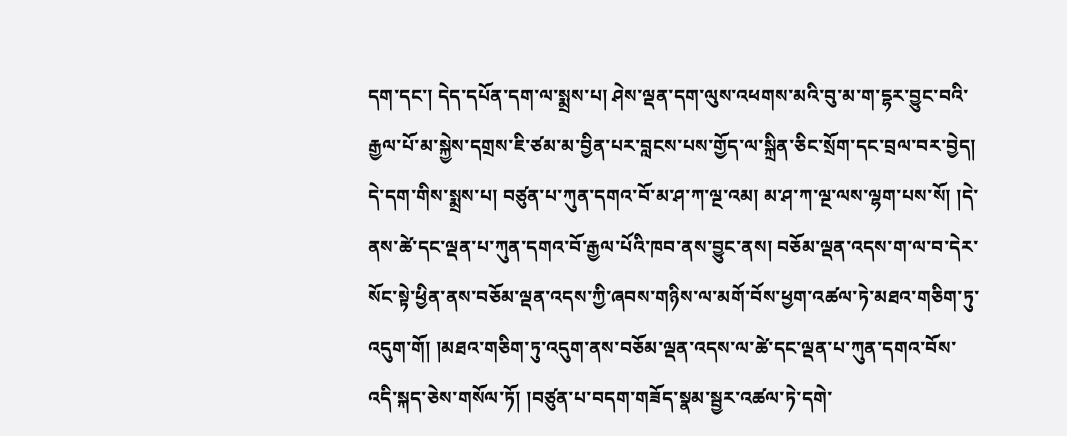དག་དང་། དེད་དཔོན་དག་ལ་སྨྲས་པ། ཤེས་ལྡན་དག་ལུས་འཕགས་མའི་བུ་མ་ག་དྷར་བྱུང་བའི་རྒྱལ་པོ་མ་སྐྱེས་དགྲས་ཇི་ཙམ་མ་བྱིན་པར་བླངས་པས་གྱོད་ལ་སྐྲིན་ཅིང་སྲོག་དང་བྲལ་བར་བྱེད། དེ་དག་གིས་སྨྲས་པ། བཙུན་པ་ཀུན་དགའ་བོ་མ་ཤ་ཀ་ལྔ་འམ། མ་ཤ་ཀ་ལྔ་ལས་ལྷག་པས་སོ། །དེ་ནས་ཚེ་དང་ལྡན་པ་ཀུན་དགའ་བོ་རྒྱལ་པོའི་ཁབ་ནས་བྱུང་ནས། བཅོམ་ལྡན་འདས་ག་ལ་བ་དེར་སོང་སྟེ་ཕྱིན་ནས་བཅོམ་ལྡན་འདས་ཀྱི་ཞབས་གཉིས་ལ་མགོ་བོས་ཕྱག་འཚལ་ཏེ་མཐའ་གཅིག་ཏུ་འདུག་གོ། །མཐའ་གཅིག་ཏུ་འདུག་ནས་བཅོམ་ལྡན་འདས་ལ་ཚེ་དང་ལྡན་པ་ཀུན་དགའ་བོས་འདི་སྐད་ཅེས་གསོལ་ཏོ། །བཙུན་པ་བདག་གཟོད་སྣམ་སྦྱར་འཚལ་ཏེ་དགེ་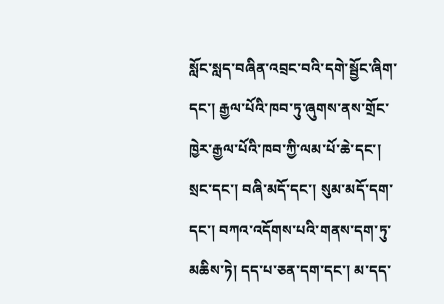སློང་སླད་བཞིན་འབྲང་བའི་དགེ་སྦྱོང་ཞིག་དང་། རྒྱལ་པོའི་ཁབ་ཏུ་ཞུགས་ནས་གྲོང་ཁྱེར་རྒྱལ་པོའི་ཁབ་ཀྱི་ལམ་པོ་ཆེ་དང་། སྲང་དང་། བཞི་མདོ་དང་། སུམ་མདོ་དག་དང་། བཀའ་འདོགས་པའི་གནས་དག་ཏུ་མཆིས་ཏེ། དད་པ་ཅན་དག་དང་། མ་དད་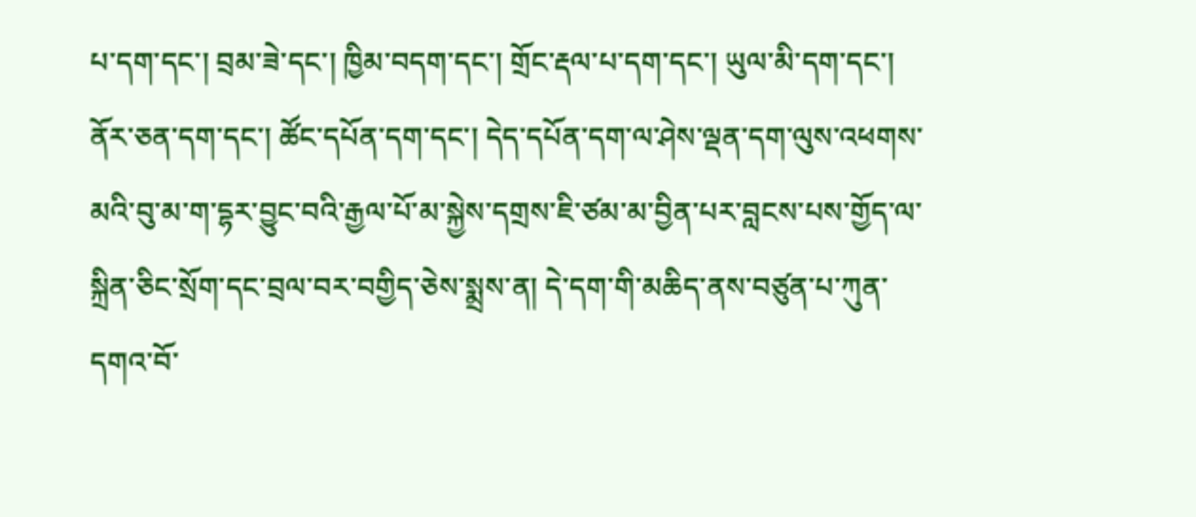པ་དག་དང་། བྲམ་ཟེ་དང་། ཁྱིམ་བདག་དང་། གྲོང་རྡལ་པ་དག་དང་། ཡུལ་མི་དག་དང་། ནོར་ཅན་དག་དང་། ཚོང་དཔོན་དག་དང་། དེད་དཔོན་དག་ལ་ཤེས་ལྡན་དག་ལུས་འཕགས་མའི་བུ་མ་ག་དྷར་བྱུང་བའི་རྒྱལ་པོ་མ་སྐྱེས་དགྲས་ཇི་ཙམ་མ་བྱིན་པར་བླངས་པས་གྱོད་ལ་སྐྲིན་ཅིང་སྲོག་དང་བྲལ་བར་བགྱིད་ཅེས་སྨྲས་ན། དེ་དག་གི་མཆིད་ནས་བཙུན་པ་ཀུན་དགའ་བོ་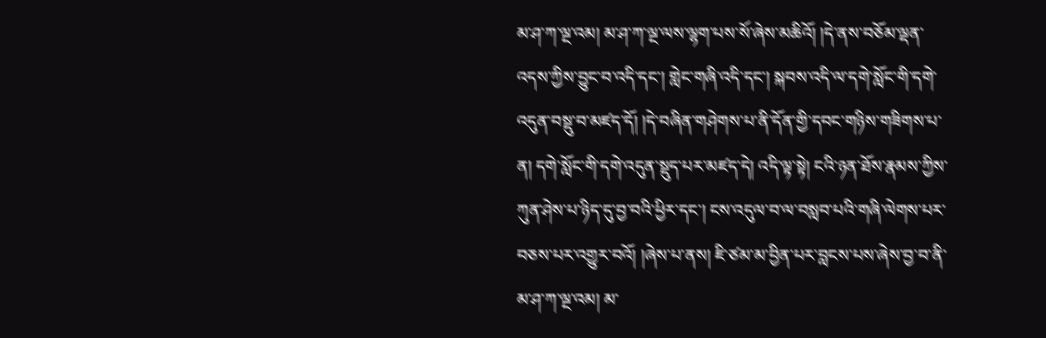མ་ཤ་ཀ་ལྔ་འམ། མ་ཤ་ཀ་ལྔ་ལས་ལྷག་པས་སོ་ཞེས་མཆིའོ། །དེ་ནས་བཅོམ་ལྡན་འདས་ཀྱིས་བྱུང་བ་འདི་དང་། གླེང་གཞི་འདི་དང་། སྐབས་འདི་ལ་དགེ་སློང་གི་དགེ་འདུན་བསྡུ་བ་མཛད་དོ། །དེ་བཞིན་གཤེགས་པ་ནི་དོན་གྱི་དབང་གཉིས་གཟིགས་པ་ན། དགེ་སློང་གི་དགེ་འདུན་སྡུད་པར་མཛད་དེ། འདི་ལྟ་སྟེ། ངའི་ཉན་ཐོས་རྣམས་ཀྱིས་ཀུན་ཤེས་པ་ཉིད་དུ་བྱ་བའི་ཕྱིར་དང་། ངས་འདུལ་བ་ལ་བསླབ་པའི་གཞི་ལེགས་པར་བཅས་པར་འགྱུར་བའོ། །ཞེས་པ་ནས། ཇི་ཙམ་མ་བྱིན་པར་བླངས་པས་ཞེས་བྱ་བ་ནི་མ་ཤ་ཀ་ལྔ་འམ། མ་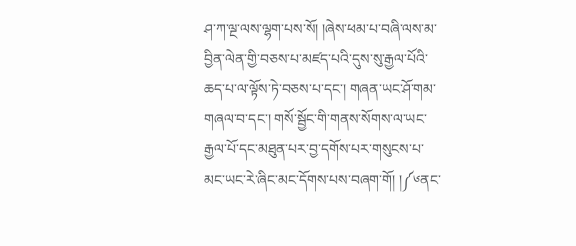ཤ་ཀ་ལྔ་ལས་ལྷག་པས་སོ། །ཞེས་ཕམ་པ་བཞི་ལས་མ་བྱིན་ལེན་གྱི་བཅས་པ་མཛད་པའི་དུས་སུ་རྒྱལ་པོའི་ཆད་པ་ལ་ལྟོས་ཏེ་བཅས་པ་དང་། གཞན་ཡང་ཤོ་གམ་གཞལ་བ་དང་། གསོ་སྦྱོང་གི་གནས་སོགས་ལ་ཡང་རྒྱལ་པོ་དང་མཐུན་པར་བྱ་དགོས་པར་གསུངས་པ་མང་ཡང་རེ་ཞིང་མང་དོགས་པས་བཞག་གོ། །༼༦ནང་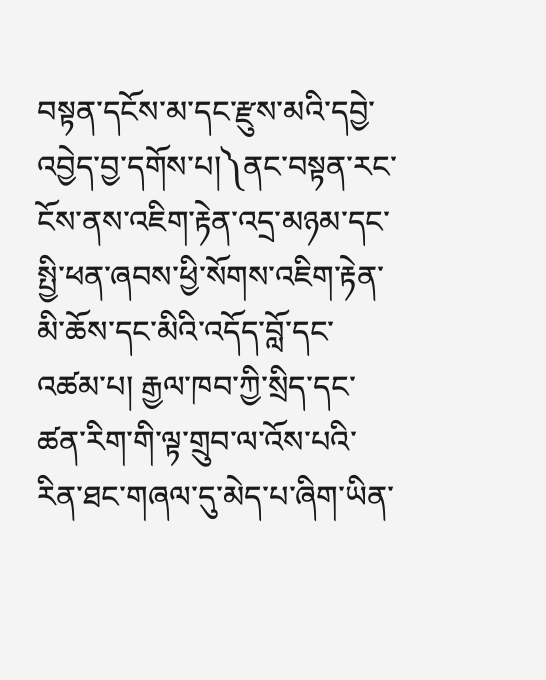བསྟན་དངོས་མ་དང་རྫུས་མའི་དབྱེ་འབྱེད་བྱ་དགོས་པ།༽ནང་བསྟན་རང་ངོས་ནས་འཇིག་རྟེན་འདྲ་མཉམ་དང་སྤྱི་ཕན་ཞབས་ཕྱི་སོགས་འཇིག་རྟེན་མི་ཆོས་དང་མིའི་འདོད་བློ་དང་འཚམ་པ། རྒྱལ་ཁབ་ཀྱི་སྲིད་དང་ཚན་རིག་གི་ལྟ་གྲུབ་ལ་འོས་པའི་རིན་ཐང་གཞལ་དུ་མེད་པ་ཞིག་ཡིན་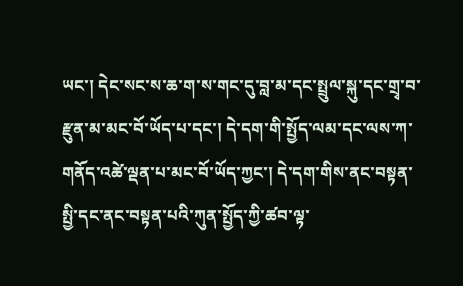ཡང་། དེང་སང་ས་ཆ་ག་ས་གང་དུ་བླ་མ་དང་སྤྲུལ་སྐུ་དང་གྲྭ་བ་རྫུན་མ་མང་བོ་ཡོད་པ་དང་། དེ་དག་གི་སྤྱོད་ལམ་དང་ལས་ཀ་གནོད་འཚེ་ལྡན་པ་མང་བོ་ཡོད་ཀྱང་། དེ་དག་གིས་ནང་བསྟན་སྤྱི་དང་ནང་བསྟན་པའི་ཀུན་སྤྱོད་ཀྱི་ཚབ་ལྟ་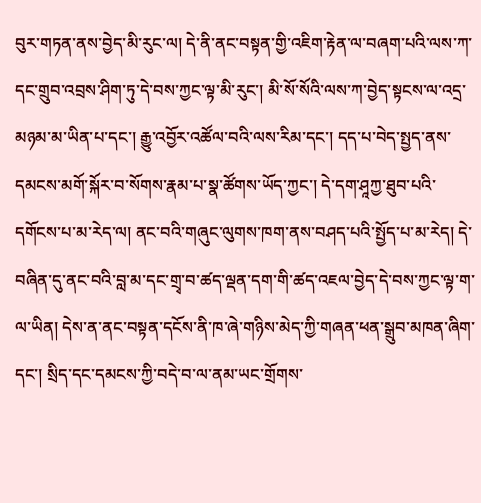བུར་གཏན་ནས་བྱེད་མི་རུང་ལ། དེ་ནི་ནང་བསྟན་གྱི་འཇིག་རྟེན་ལ་བཞག་པའི་ལས་ཀ་དང་གྲུབ་འབྲས་ཤིག་ཏུ་དེ་བས་ཀྱང་ལྟ་མི་རུང་། མི་སོ་སོའི་ལས་ཀ་བྱེད་སྟངས་ལ་འདྲ་མཉམ་མ་ཡིན་པ་དང་། རྒྱུ་འབྱོར་འཚོལ་བའི་ལས་རིམ་དང་། དད་པ་བེད་སྤྱད་ནས་དམངས་མགོ་སྐོར་བ་སོགས་རྣམ་པ་སྣ་ཚོགས་ཡོད་ཀྱང་། དེ་དག་ཤཱཀྱ་ཐུབ་པའི་དགོངས་པ་མ་རེད་ལ། ནང་བའི་གཞུང་ལུགས་ཁག་ནས་བཤད་པའི་སྤྱོད་པ་མ་རེད། དེ་བཞིན་དུ་ནང་བའི་བླ་མ་དང་གྲྭ་བ་ཚད་ལྡན་དག་གི་ཚད་འཇལ་བྱེད་དེ་བས་ཀྱང་ལྟ་ག་ལ་ཡིན། དེས་ན་ནང་བསྟན་དངོས་ནི་ཁ་ཞེ་གཉིས་མེད་ཀྱི་གཞན་ཕན་སྒྲུབ་མཁན་ཞིག་དང་། སྲིད་དང་དམངས་ཀྱི་བདེ་བ་ལ་ནམ་ཡང་གྲོགས་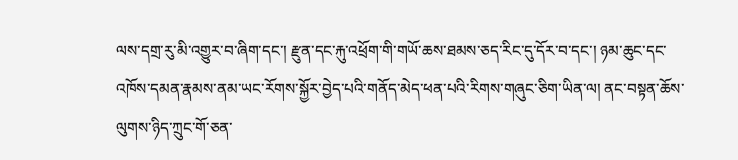ལས་དགྲ་རུ་མི་འགྱུར་བ་ཞིག་དང་། རྫུན་དང་རྐུ་འཕྲོག་གི་གཡོ་ཆས་ཐམས་ཅད་རིང་དུ་དོར་བ་དང་། ཉམ་ཆུང་དང་འཁོས་དམན་རྣམས་ནམ་ཡང་རོགས་སྐྱོར་བྱེད་པའི་གནོད་མེད་ཕན་པའི་རིགས་གཞུང་ཅིག་ཡིན་ལ། ནང་བསྟན་ཆོས་ལུགས་ཉིད་ཀྲུང་གོ་ཅན་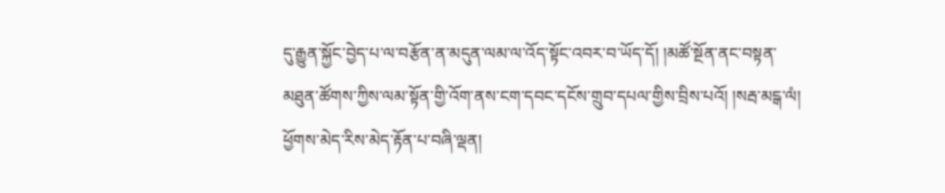དུ་རྒྱུན་སྐྱོང་བྱེད་པ་ལ་བརྩོན་ན་མདུན་ལམ་ལ་འོད་སྟོང་འབར་བ་ཡོད་དོ། །མཚོ་སྔོན་ནང་བསྟན་མཐུན་ཚོགས་ཀྱིས་ལམ་སྟོན་གྱི་འོག་ནས་ངག་དབང་དངོས་གྲུབ་དཔལ་གྱིས་བྲིས་པའོ། །སརྦ་མངྒ་ལཾ།
ཕྱོགས་མེད་རིས་མེད་རྟོན་པ་བཞི་ལྡན།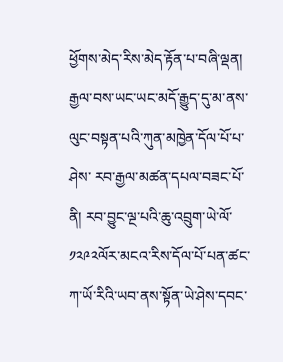ཕྱོགས་མེད་རིས་མེད་རྟོན་པ་བཞི་ལྡན།
རྒྱལ་བས་ཡང་ཡང་མདོ་རྒྱུད་དུ་མ་ནས་ལུང་བསྟན་པའི་ཀུན་མཁྱེན་དོལ་པོ་པ་ཤེས་ རབ་རྒྱལ་མཚན་དཔལ་བཟང་པོ་ནི། རབ་བྱུང་ལྔ་པའི་ཆུ་འབྲུག་ཡེ་ལོ་༡༢༩༢ལོར་མངའ་རིས་དོལ་པོ་པན་ཚང་ཀ་ཡོ་རིའི་ཡབ་ནས་སྟོན་ཡེ་ཤེས་དབང་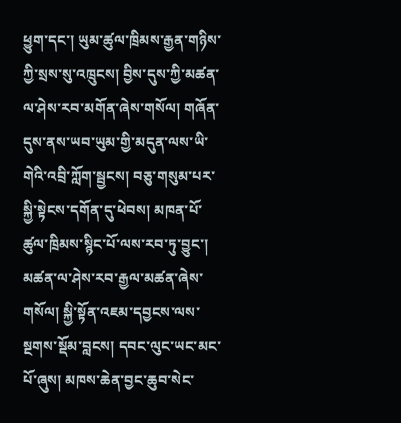ཕྱུག་དང་། ཡུམ་ཚུལ་ཁྲིམས་རྒྱན་གཉིས་ཀྱི་སྲས་སུ་འཁྲུངས། བྱིས་དུས་ཀྱི་མཚན་ལ་ཤེས་རབ་མགོན་ཞེས་གསོལ། གཞོན་དུས་ནས་ཡབ་ཡུམ་གྱི་མདུན་ལས་ཡི་གེའི་འབྲི་ཀློག་སྦྱངས། བཅུ་གསུམ་པར་སྐྱི་སྟེངས་དགོན་དུ་ཕེབས། མཁན་པོ་ཚུལ་ཁྲིམས་སྙིང་པོ་ལས་རབ་ཏུ་བྱུང་། མཚན་ལ་ཤེས་རབ་རྒྱལ་མཚན་ཞེས་གསོལ། སྐྱི་སྟོན་འཇམ་དབྱངས་ལས་སྔགས་སྡོམ་བླངས། དབང་ལུང་ཡང་མང་པོ་ཞུས། མཁས་ཆེན་བྱང་ཆུབ་སེང་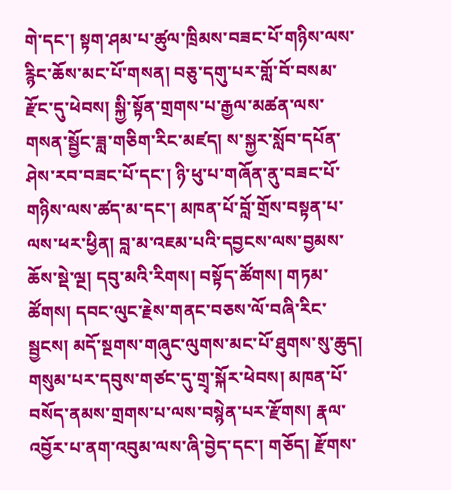གེ་དང་། སྟག་ཤམ་པ་ཚུལ་ཁྲིམས་བཟང་པོ་གཉིས་ལས་རྙིང་ཆོས་མང་པོ་གསན། བཅུ་དགུ་པར་གློ་བོ་བསམ་རྫོང་དུ་ཕེབས། སྐྱི་སྟོན་གྲགས་པ་རྒྱལ་མཚན་ལས་གསན་སྦྱོང་ཟླ་གཅིག་རིང་མཛད། ས་སྐྱར་སློབ་དཔོན་ཤེས་རབ་བཟང་པོ་དང་། ཉི་ཕུ་པ་གཞོན་ནུ་བཟང་པོ་གཉིས་ལས་ཚད་མ་དང་། མཁན་པོ་བློ་གྲོས་བསྟན་པ་ལས་ཕར་ཕྱིན། བླ་མ་འཇམ་པའི་དབྱངས་ལས་བྱམས་ཆོས་སྡེ་ལྔ། དབུ་མའི་རིགས། བསྟོད་ཚོགས། གཏམ་ཚོགས། དབང་ལུང་རྗེས་གནང་བཅས་ལོ་བཞི་རིང་སྦྱངས། མདོ་སྔགས་གཞུང་ལུགས་མང་པོ་ཐུགས་སུ་ཆུད། གསུམ་པར་དབུས་གཙང་དུ་གྲྭ་སྐོར་ཕེབས། མཁན་པོ་བསོད་ནམས་གྲགས་པ་ལས་བསྙེན་པར་རྫོགས། རྣལ་འབྱོར་པ་ནག་འབུམ་ལས་ཞི་བྱེད་དང་། གཅོད། རྫོགས་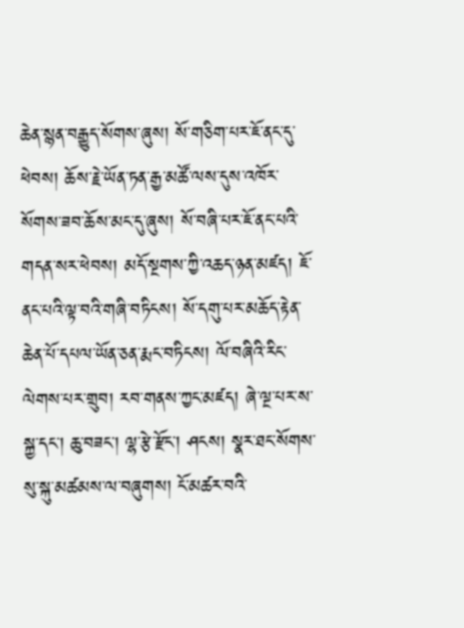ཆེན་སྙན་བརྒྱུད་སོགས་ཞུས། སོ་གཅིག་པར་ཇོ་ནང་དུ་ཕེབས། ཆོས་རྗེ་ཡོན་ཏན་རྒྱ་མཚོ་ལས་དུས་འཁོར་སོགས་ཟབ་ཆོས་མང་དུ་ཞུས། སོ་བཞི་པར་ཇོ་ནང་པའི་གདན་སར་ཕེབས། མདོ་སྔགས་ཀྱི་འཆད་ཉན་མཛད། ཇོ་ནང་པའི་ལྟ་བའི་གཞི་བཏིངས། སོ་དགུ་པར་མཆོད་རྟེན་ཆེན་པོ་དཔལ་ཡོན་ཅན་རྨང་བཏིངས། ལོ་བཞིའི་རིང་ལེགས་པར་གྲུབ། རབ་གནས་ཀྱང་མཛད། ཞེ་ལྔ་པར་ས་སྐྱ་དང་། ཆུ་བཟང་། ལྷ་རྩེ་རྫོང་། ཤངས། སྣར་ཐང་སོགས་སུ་སྐུ་མཚམས་ལ་བཞུགས། ངོ་མཚར་བའི་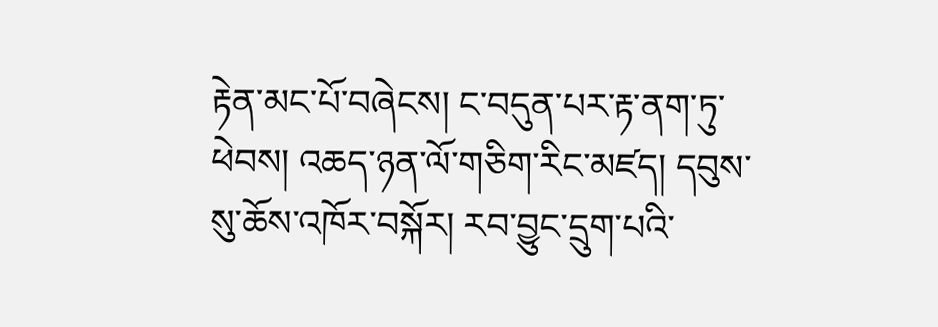རྟེན་མང་པོ་བཞེངས། ང་བདུན་པར་རྟ་ནག་ཏུ་ཕེབས། འཆད་ཉན་ལོ་གཅིག་རིང་མཛད། དབུས་སུ་ཆོས་འཁོར་བསྐོར། རབ་བྱུང་དྲུག་པའི་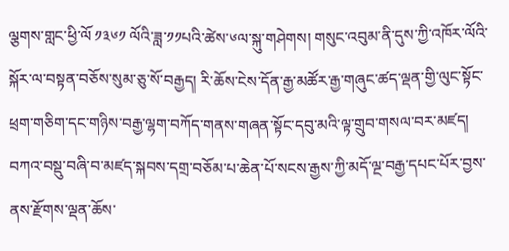ལྕགས་གླང་ཕྱི་ལོ ༡༣༦༡ ལོའི་ཟླ་༡༡པའི་ཚེས་༦ལ་སྐུ་གཤེགས། གསུང་འབུམ་ནི་དུས་ཀྱི་འཁོར་ལོའི་སྐོར་ལ་བསྟན་བཅོས་སུམ་ཅུ་སོ་བརྒྱད། རི་ཆོས་ངེས་དོན་རྒྱ་མཚོར་རྒྱ་གཞུང་ཚད་ལྡན་གྱི་ལུང་སྟོང་ཕྲག་གཅིག་དང་གཉིས་བརྒྱ་ལྷག་བཀོད་གནས་གཞན་སྟོང་དབུ་མའི་ལྟ་གྲུབ་གསལ་བར་མཛད། བཀའ་བསྡུ་བཞི་བ་མཛད་སྐབས་དགྲ་བཅོམ་པ་ཆེན་པོ་སངས་རྒྱས་ཀྱི་མདོ་ལྔ་བརྒྱ་དཔང་པོར་བྱས་ནས་རྫོགས་ལྡན་ཆོས་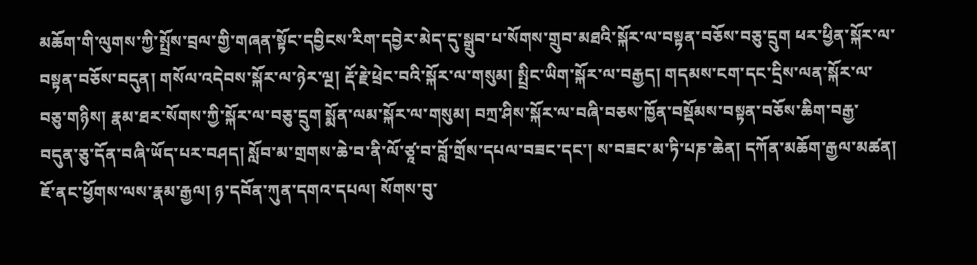མཆོག་གི་ལུགས་ཀྱི་སྤྲོས་བྲལ་གྱི་གཞན་སྟོང་དབྱིངས་རིག་དབྱེར་མེད་དུ་སྒྲུབ་པ་སོགས་གྲུབ་མཐའི་སྐོར་ལ་བསྟན་བཅོས་བཅུ་དྲུག ཕར་ཕྱིན་སྐོར་ལ་བསྟན་བཅོས་བདུན། གསོལ་འདེབས་སྐོར་ལ་ཉེར་ལྔ། རྡོ་རྗེ་ཕྲེང་བའི་སྐོར་ལ་གསུམ། སྤྲིང་ཡིག་སྐོར་ལ་བརྒྱད། གདམས་ངག་དང་དྲིས་ལན་སྐོར་ལ་བཅུ་གཉིས། རྣམ་ཐར་སོགས་ཀྱི་སྐོར་ལ་བཅུ་དྲུག སྨོན་ལམ་སྐོར་ལ་གསུམ། བཀྲ་ཤིས་སྐོར་ལ་བཞི་བཅས་ཁྱོན་བསྡོམས་བསྟན་བཅོས་ཆིག་བརྒྱ་བདུན་ཅུ་དོན་བཞི་ཡོད་པར་བཤད། སློབ་མ་གྲགས་ཆེ་བ་ནི་ལོ་ཙཱ་བ་བློ་གྲོས་དཔལ་བཟང་དང་། ས་བཟང་མ་ཏི་པཎ་ཆེན། དཀོན་མཆོག་རྒྱལ་མཚན། ཇོ་ནང་ཕྱོགས་ལས་རྣམ་རྒྱལ། ཉ་དབོན་ཀུན་དགའ་དཔལ། སོགས་བུ་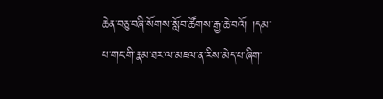ཆེན་བཅུ་བཞི་སོགས་སློབ་ཚོགས་རྒྱ་ཆེ་བའོ། །དམ་པ་གང་གི་རྣམ་ཐར་ལ་མཇལ་ན་རིས་མེད་པ་ཞིག་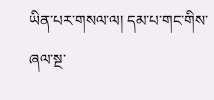ཡིན་པར་གསལ་ལ། དམ་པ་གང་གིས་ཞལ་སྔ་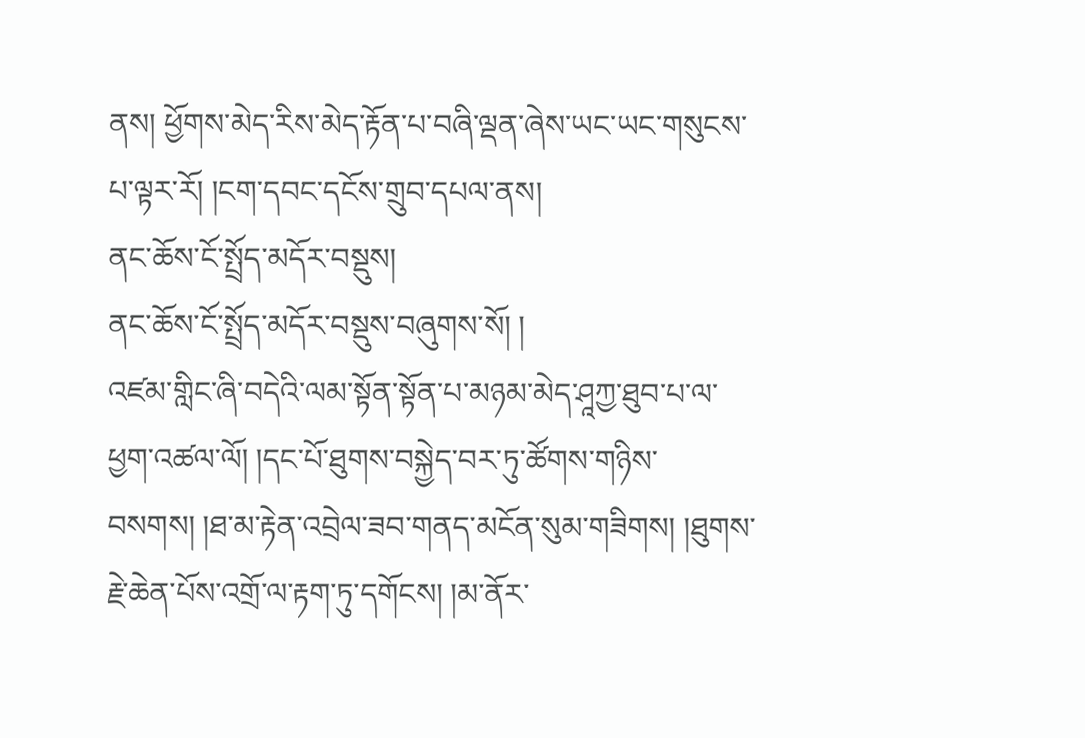ནས། ཕྱོགས་མེད་རིས་མེད་རྟོན་པ་བཞི་ལྡན་ཞེས་ཡང་ཡང་གསུངས་པ་ལྟར་རོ། །ངག་དབང་དངོས་གྲུབ་དཔལ་ནས།
ནང་ཆོས་ངོ་སྤྲོད་མདོར་བསྡུས།
ནང་ཆོས་ངོ་སྤྲོད་མདོར་བསྡུས་བཞུགས་སོ། །
འཛམ་གླིང་ཞི་བདེའི་ལམ་སྟོན་སྟོན་པ་མཉམ་མེད་ཤཱཀྱ་ཐུབ་པ་ལ་ཕྱག་འཚལ་ལོ། །དང་པོ་ཐུགས་བསྐྱེད་བར་ཏུ་ཚོགས་གཉིས་བསགས། །ཐ་མ་རྟེན་འབྲེལ་ཟབ་གནད་མངོན་སུམ་གཟིགས། །ཐུགས་རྗེ་ཆེན་པོས་འགྲོ་ལ་རྟག་ཏུ་དགོངས། །མ་ནོར་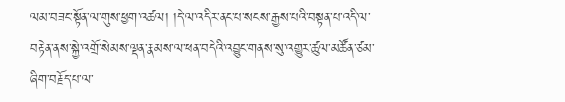ལམ་བཟང་སྟོན་ལ་གུས་ཕྱག་འཚལ། །དེ་ལ་འདིར་ནང་པ་སངས་རྒྱས་པའི་བསྟན་པ་འདི་ལ་བརྟེན་ནས་སྐྱེ་འགྲོ་སེམས་ལྡན་རྣམས་ལ་ཕན་བདེའི་འབྱུང་གནས་སུ་འགྱུར་ཚུལ་མཚོན་ཙམ་ཞིག་བརྗོད་པ་ལ་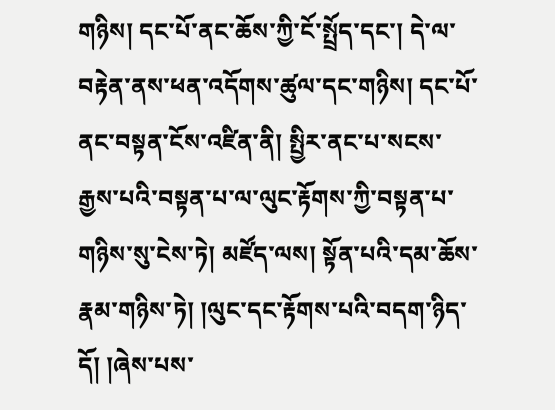གཉིས། དང་པོ་ནང་ཆོས་ཀྱི་ངོ་སྤྲོད་དང་། དེ་ལ་བརྟེན་ནས་ཕན་འདོགས་ཚུལ་དང་གཉིས། དང་པོ་ནང་བསྟན་ངོས་འཛིན་ནི། སྤྱིར་ནང་པ་སངས་རྒྱས་པའི་བསྟན་པ་ལ་ལུང་རྟོགས་ཀྱི་བསྟན་པ་གཉིས་སུ་ངེས་ཏེ། མཛོད་ལས། སྟོན་པའི་དམ་ཆོས་རྣམ་གཉིས་ཏེ། །ལུང་དང་རྟོགས་པའི་བདག་ཉིད་དོ། །ཞེས་པས་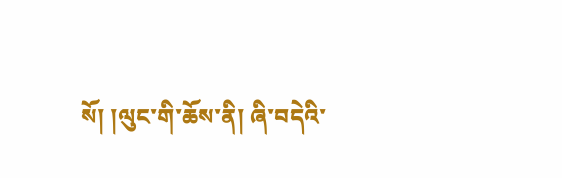སོ། །ལུང་གི་ཆོས་ནི། ཞི་བདེའི་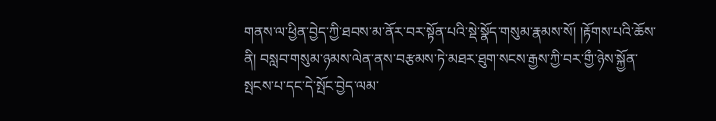གནས་ལ་ཕྱིན་བྱེད་ཀྱི་ཐབས་མ་ནོར་བར་སྟོན་པའི་སྡེ་སྣོད་གསུམ་རྣམས་སོ། །རྟོགས་པའི་ཆོས་ནི། བསླབ་གསུམ་ཉམས་ལེན་ནས་བརྩམས་ཏེ་མཐར་ཐུག་སངས་རྒྱས་ཀྱི་བར་གྱྀ་ཉེས་སྐྱོན་སྤངས་པ་དང་དེ་སྤོང་བྱེད་ལམ་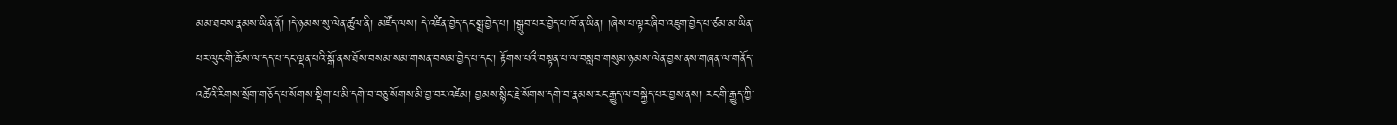མམ་ཐབས་རྣམས་ཡིན་ནོ། །དེ་ཉམས་སུ་ལེན་ཚུལ་ནི། མཛོད་ལས། དེ་འཛིན་བྱེད་དང་སྨྲ་བྱེད་པ། །སྒྲུབ་པར་བྱེད་པ་ཁོ་ན་ཡིན། །ཞེས་པ་ལྟར་ཞིབ་འཇུག་བྱེད་པ་ཙམ་མ་ཡིན་པར་ལུང་གི་ཆོས་ལ་དད་པ་དང་ལྡན་པའི་སྒོ་ནས་ཐོས་བསམ་སམ་གསན་བསམ་བྱེད་པ་དང་། རྟོགས་པའྀ་བསྟན་པ་ལ་བསླབ་གསུམ་ཉམས་ལེན་བྱས་ནས་གཞན་ལ་གནོད་འཚེའི་རིགས་སྲོག་གཅོད་པ་སོགས་སྡིག་པ་མི་དགེ་བ་བཅུ་སོགས་མི་བྱ་བར་འཛེམ། བྱམས་སྙིང་རྗེ་སོགས་དགེ་བ་རྣམས་རང་རྒྱུད་ལ་བསྐྱེད་པར་བྱས་ནས། རང་གི་རྒྱུད་ཀྱི་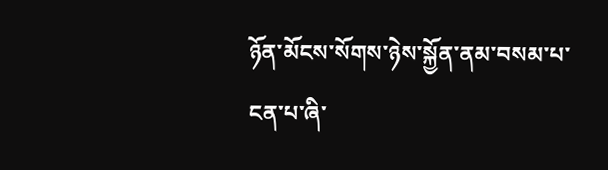ཉོན་མོངས་སོགས་ཉེས་སྐྱོན་ནམ་བསམ་པ་ངན་པ་ཞི་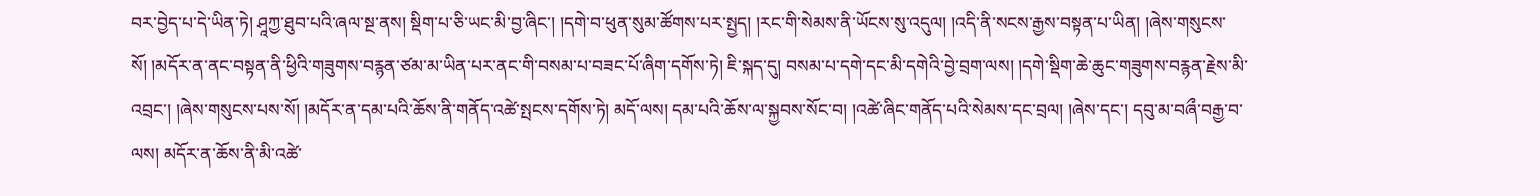བར་བྱེད་པ་དེ་ཡིན་ཏེ། ཤཱཀྱ་ཐུབ་པའི་ཞལ་སྔ་ནས། སྡིག་པ་ཅི་ཡང་མི་བྱ་ཞིང་། །དགེ་བ་ཕུན་སུམ་ཚོགས་པར་སྤྱད། །རང་གི་སེམས་ནི་ཡོངས་སུ་འདུལ། །འདི་ནི་སངས་རྒྱས་བསྟན་པ་ཡིན། །ཞེས་གསུངས་སོ། །མདོར་ན་ནང་བསྟན་ནི་ཕྱིའི་གཟུགས་བརྙན་ཙམ་མ་ཡིན་པར་ནང་གི་བསམ་པ་བཟང་པོ་ཞིག་དགོས་ཏེ། ཇི་སྐད་དུ། བསམ་པ་དགེ་དང་མི་དགེའི་བྱེ་བྲག་ལས། །དགེ་སྡིག་ཆེ་ཆུང་གཟུགས་བརྙན་རྗེས་མི་འབྲང་། །ཞེས་གསུངས་པས་སོ། །མདོར་ན་དམ་པའི་ཆོས་ནི་གནོད་འཚེ་སྤངས་དགོས་ཏེ། མདོ་ལས། དམ་པའི་ཆོས་ལ་སྐྱབས་སོང་བ། །འཚེ་ཞིང་གནོད་པའི་སེམས་དང་བྲལ། །ཞེས་དང་། དབུ་མ་བཞྀ་བརྒྱ་བ་ལས། མདོར་ན་ཆོས་ནི་མི་འཚེ་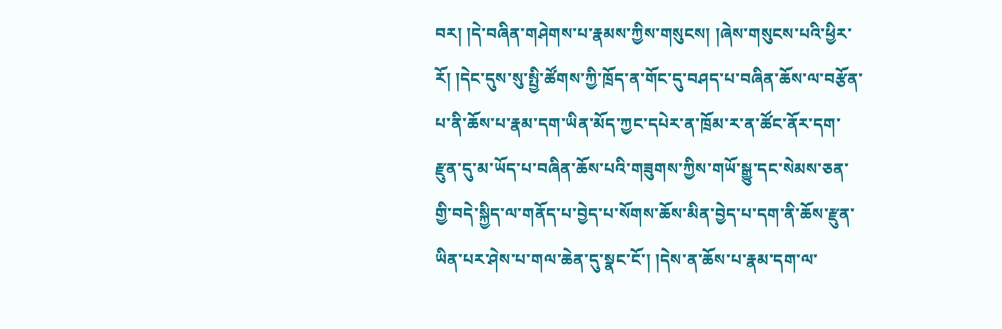བར། །དེ་བཞིན་གཤེགས་པ་རྣམས་ཀྱིས་གསུངས། །ཞེས་གསུངས་པའི་ཕྱིར་རོ། །དེང་དུས་སུ་སྤྱི་ཚོགས་ཀྱི་ཁྲོད་ན་གོང་དུ་བཤད་པ་བཞིན་ཆོས་ལ་བརྩོན་པ་ནི་ཆོས་པ་རྣམ་དག་ཡིན་མོད་ཀྱང་དཔེར་ན་ཁྲོམ་ར་ན་ཚོང་ནོར་དག་རྫུན་དུ་མ་ཡོད་པ་བཞིན་ཆོས་པའི་གཟུགས་ཀྱིས་གཡོ་སྒྱུ་དང་སེམས་ཅན་གྱི་བདེ་སྐྱིད་ལ་གནོད་པ་བྱེད་པ་སོགས་ཆོས་མིན་བྱེད་པ་དག་ནི་ཆོས་རྫུན་ཡིན་པར་ཤེས་པ་གལ་ཆེན་དུ་སྣང་ངོ་། །དེས་ན་ཆོས་པ་རྣམ་དག་ལ་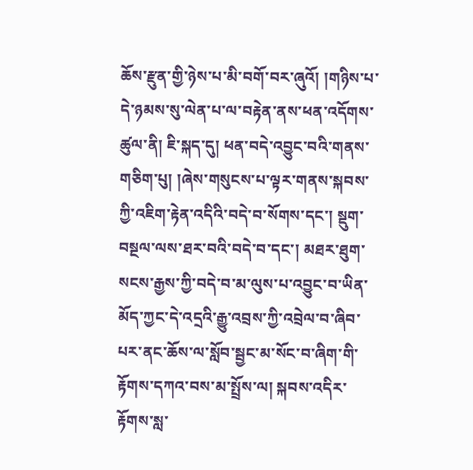ཆོས་རྫུན་གྱི་ཉེས་པ་མི་བགོ་བར་ཞུའོ། །གཉིས་པ་དེ་ཉམས་སུ་ལེན་པ་ལ་བརྟེན་ནས་ཕན་འདོགས་ཚུལ་ནི། ཇི་སྐད་དུ། ཕན་བདེ་འབྱུང་བའི་གནས་གཅིག་པུ། །ཞེས་གསུངས་པ་ལྟར་གནས་སྐབས་ཀྱི་འཇིག་རྟེན་འདིའི་བདེ་བ་སོགས་དང་། སྡུག་བསྔལ་ལས་ཐར་བའི་བདེ་བ་དང་། མཐར་ཐུག་སངས་རྒྱས་ཀྱི་བདེ་བ་མ་ལུས་པ་འབྱུང་བ་ཡིན་མོད་ཀྱང་དེ་འདྲའི་རྒྱུ་འབྲས་ཀྱི་འབྲེལ་བ་ཞིབ་པར་ནང་ཆོས་ལ་སློབ་སྦྱང་མ་སོང་བ་ཞིག་གི་རྟོགས་དཀའ་བས་མ་སྤྲོས་ལ། སྐབས་འདིར་རྟོགས་སླ་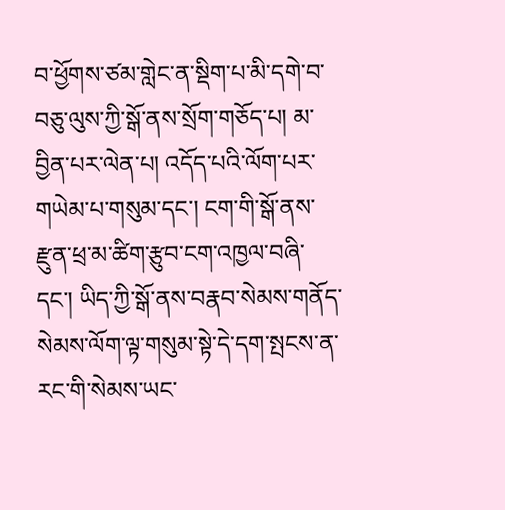བ་ཕྱོགས་ཙམ་གླེང་ན་སྡིག་པ་མི་དགེ་བ་བཅུ་ལུས་ཀྱི་སྒོ་ནས་སྲོག་གཅོད་པ། མ་བྱིན་པར་ལེན་པ། འདོད་པའི་ལོག་པར་གཡེམ་པ་གསུམ་དང་། ངག་གི་སྒོ་ནས་རྫུན་ཕྲ་མ་ཚིག་རྩུབ་ངག་འཁྱལ་བཞི་དང་། ཡིད་ཀྱི་སྒོ་ནས་བརྣབ་སེམས་གནོད་སེམས་ལོག་ལྟ་གསུམ་སྟེ་དེ་དག་སྤངས་ན་རང་གི་སེམས་ཡང་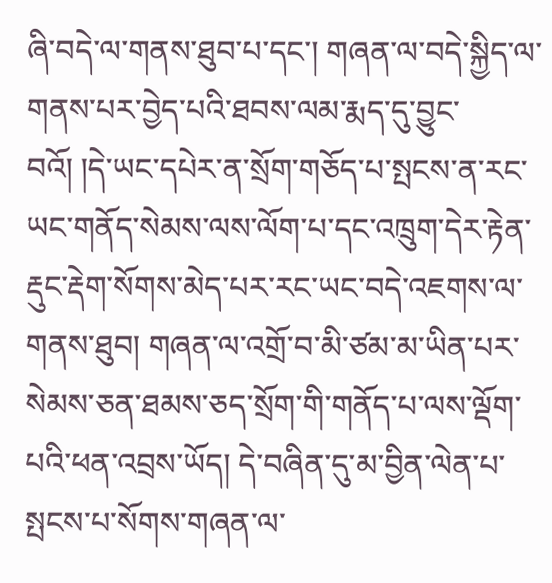ཞི་བདེ་ལ་གནས་ཐུབ་པ་དང་། གཞན་ལ་བདེ་སྐྱིད་ལ་གནས་པར་བྱེད་པའི་ཐབས་ལམ་རྨད་དུ་བྱུང་བའོ། །དེ་ཡང་དཔེར་ན་སྲོག་གཅོད་པ་སྤངས་ན་རང་ཡང་གནོད་སེམས་ལས་ལོག་པ་དང་འཁྲུག་དེར་རྟེན་རྡུང་རྡེག་སོགས་མེད་པར་རང་ཡང་བདེ་འཇགས་ལ་གནས་ཐུབ། གཞན་ལ་འགྲོ་བ་མི་ཙམ་མ་ཡིན་པར་སེམས་ཅན་ཐམས་ཅད་སྲོག་གི་གནོད་པ་ལས་ལྡོག་པའི་ཕན་འབྲས་ཡོད། དེ་བཞིན་དུ་མ་བྱིན་ལེན་པ་སྤངས་པ་སོགས་གཞན་ལ་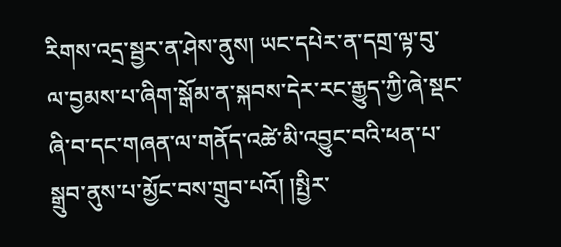རིགས་འདྲ་སྦྱར་ན་ཤེས་ནུས། ཡང་དཔེར་ན་དགྲ་ལྟ་བུ་ལ་བྱམས་པ་ཞིག་སྒོམ་ན་སྐབས་དེར་རང་རྒྱུད་ཀྱི་ཞེ་སྡང་ཞི་བ་དང་གཞན་ལ་གནོད་འཚེ་མི་འབྱུང་བའི་ཕན་པ་སྒྲུབ་ནུས་པ་མྱོང་བས་གྲུབ་པའོ། །སྤྱིར་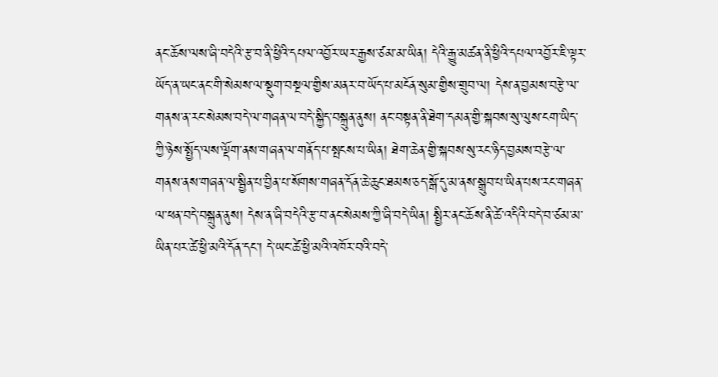ནང་ཆོས་ལས་ཞི་བདེའི་རྩ་བ་ནི་ཕྱིའི་དཔལ་འབྱོར་ཡར་རྒྱས་ཙམ་མ་ཡིན། དེའི་རྒྱུ་མཚན་ནི་ཕྱིའི་དཔལ་འབྱོར་ཇི་ལྟར་ཡོད་ན་ཡང་ནང་གི་སེམས་ལ་སྡུག་བསྔལ་གྱིས་མནར་བ་ཡོད་པ་མངོན་སུམ་གྱིས་གྲུབ་ལ། དེས་ན་བྱམས་བརྩེ་ལ་གནས་ན་རང་སེམས་བདེ་ལ་གཞན་ལ་བདེ་སྐྱིད་བསྐྲུན་ནུས། ནང་བསྟན་ནི་ཐེག་དམན་གྱི་སྐབས་སུ་ལུས་ངག་ཡིད་ཀྱི་ཉེས་སྤྱོད་ལས་ལྡོག་ནས་གཞན་ལ་གནོད་པ་སྤངས་པ་ཡིན། ཐེག་ཆེན་གྱི་སྐབས་སུ་རང་ཉིད་བྱམས་བརྩེ་ལ་གནས་ནས་གཞན་ལ་སྦྱིན་པ་བྱིན་པ་སོགས་གཞན་དོན་ཆེ་ཆུང་ཐམས་ཅད་སྒོ་དུ་མ་ནས་སྒྲུབ་པ་ཡིན་པས་རང་གཞན་ལ་ཕན་བདེ་བསྐྲུན་ནུས། དེས་ན་ཞི་བདེའི་རྩ་བ་ནང་སེམས་ཀྱི་ཞི་བདེ་ཡིན། སྤྱིར་ནང་ཆོས་ནི་ཚེ་འདིའི་བདེ་བ་ཙམ་མ་ཡིན་པར་ཚེ་ཕྱི་མའི་དོན་དང་། དེ་ཡང་ཚེ་ཕྱི་མའི་འཁོར་བའི་བདེ་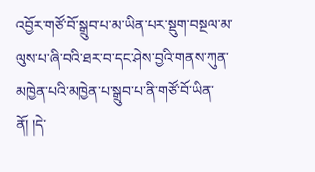འབྱོར་གཙོ་བོ་སྒྲུབ་པ་མ་ཡིན་པར་སྡུག་བསྔལ་མ་ལུས་པ་ཞི་བའི་ཐར་བ་དང་ཤེས་བྱའི་གནས་ཀུན་མཁྱེན་པའི་མཁྱེན་པ་སྒྲུབ་པ་ནི་གཙོ་བོ་ཡིན་ནོ། །དེ་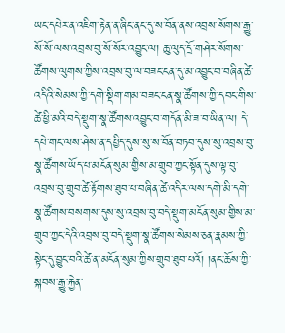ཡང་དཔེར་ན་འཇིག་རྟེན་ན་ཞིང་ནང་དུ་ས་བོན་ནས་འབྲས་སོགས་རྒྱུ་སོ་སོ་ལས་འབྲས་བུ་སོ་སོར་འབྱུང་ལ། ཆུ་ལུད་དྲོ་གཤེར་སོགས་ཚོགས་ལུགས་ཀྱིས་འབྲས་བུ་ལ་བཟང་ངན་དུ་མ་འབྱུང་བ་བཞིན་ཚེ་འདིའི་སེམས་ཀྱི་དགེ་སྡིག་གམ་བཟང་ངན་སྣ་ཚོགས་ཀྱི་དབང་གིས་ཚེ་ཕྱི་མའི་བདེ་སྡུག་སྣ་ཚོགས་འབྱུང་བ་གདོན་མི་ཟ་བ་ཡིན་ལ། དེ་དཔེ་གང་ལས་ཤེས་ན་དཔྱིད་དུས་སུ་ས་བོན་བཏབ་དུས་སུ་འབྲས་བུ་སྣ་ཚོགས་ཡོད་པ་མངོན་སུམ་གྱིས་མ་གྲུབ་ཀྱང་སྟོན་དུས་ལྟ་བུ་འབྲས་བུ་གྲུབ་ཚེ་རྟོགས་ཐུབ་པ་བཞིན་ཚེ་འདིར་ལས་དགེ་མི་དགེ་སྣ་ཚོགས་བསགས་དུས་སུ་འབྲས་བུ་བདེ་སྡུག་མངོན་སུམ་གྱིས་མ་གྲུབ་ཀྱང་དེའི་འབྲས་བུ་བདེ་སྡུག་སྣ་ཚོགས་སེམས་ཅན་རྣམས་ཀྱི་སྟེང་དུ་བྱུང་བའི་ཚེ་ན་མངོན་སུམ་ཀྱིས་གྲུབ་ཐུབ་པའོ། །ནང་ཆོས་ཀྱི་སྐབས་རྒྱུ་རྐྱེན་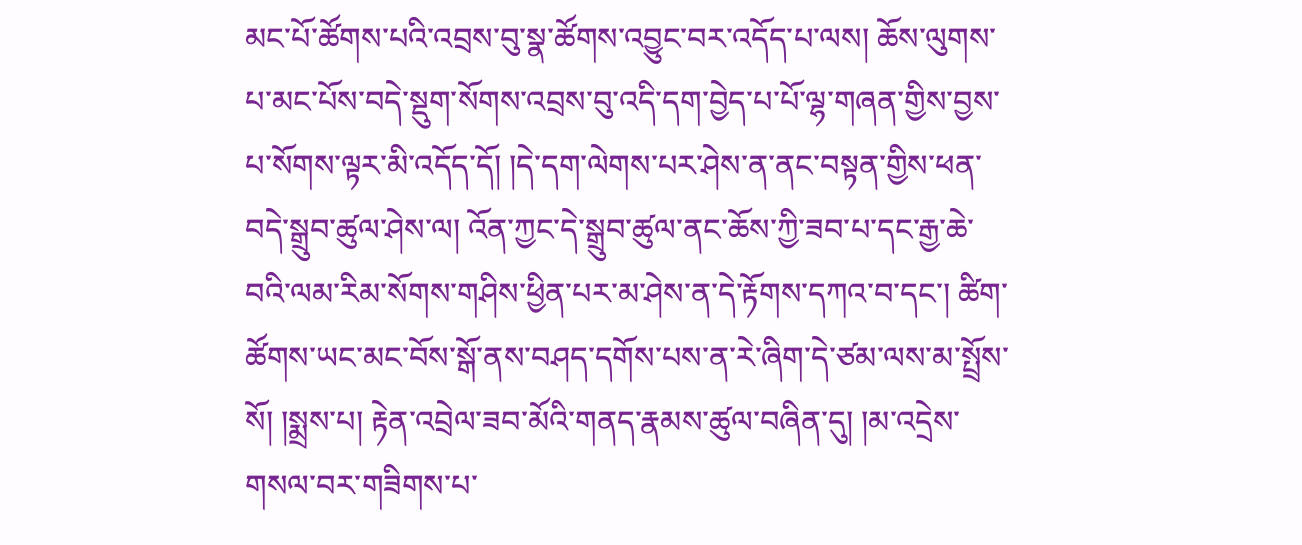མང་པོ་ཚོགས་པའི་འབྲས་བུ་སྣ་ཚོགས་འབྱུང་བར་འདོད་པ་ལས། ཆོས་ལུགས་པ་མང་པོས་བདེ་སྡུག་སོགས་འབྲས་བུ་འདི་དག་བྱེད་པ་པོ་ལྷ་གཞན་གྱིས་བྱས་པ་སོགས་ལྟར་མི་འདོད་དོ། །དེ་དག་ལེགས་པར་ཤེས་ན་ནང་བསྟན་གྱིས་ཕན་བདེ་སྒྲུབ་ཚུལ་ཤེས་ལ། འོན་ཀྱང་དེ་སྒྲུབ་ཚུལ་ནང་ཆོས་ཀྱི་ཟབ་པ་དང་རྒྱ་ཆེ་བའི་ལམ་རིམ་སོགས་གཤིས་ཕྱིན་པར་མ་ཤེས་ན་དེ་རྟོགས་དཀའ་བ་དང་། ཚིག་ཚོགས་ཡང་མང་བོས་སྒོ་ནས་བཤད་དགོས་པས་ན་རེ་ཞིག་དེ་ཙམ་ལས་མ་སྤྲོས་སོ། །སྨྲས་པ། རྟེན་འབྲེལ་ཟབ་མོའི་གནད་རྣམས་ཚུལ་བཞིན་དུ། །མ་འདྲེས་གསལ་བར་གཟིགས་པ་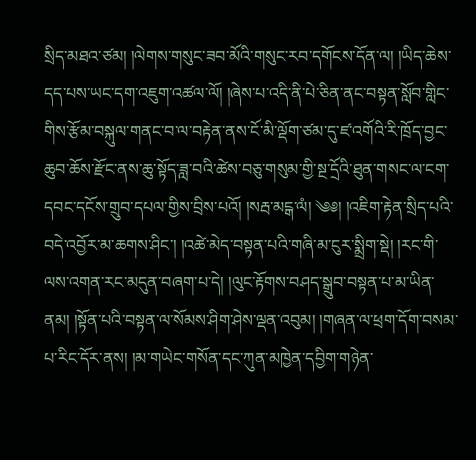སྲིད་མཐའ་ཙམ། །ལེགས་གསུང་ཟབ་མོའི་གསུང་རབ་དགོངས་དོན་ལ། །ཡིད་ཆེས་དད་པས་ཡང་དག་འཇུག་འཚལ་ལོ། །ཞེས་པ་འདི་ནི་པེ་ཅིན་ནང་བསྟན་སློབ་གླིང་གིས་རྩོམ་བསྐུལ་གནང་བ་ལ་བརྟེན་ནས་ངོ་མི་ལྡོག་ཙམ་དུ་ཛ་འགོའི་རི་ཁྲོད་བྱང་ཆུབ་ཆོས་རྫོང་ནས་ཆུ་སྟོད་ཟླ་བའི་ཚེས་བཅུ་གསུམ་གྱི་སྔ་དྲོའི་ཐུན་གསང་ལ་ངག་དབང་དངོས་གྲུབ་དཔལ་གྱིས་བྲིས་པའོ། །སརྦ་མངྒ་ལཾ། ༄༅། །འཇིག་རྟེན་སྲིད་པའི་བདེ་འབྱོར་མ་ཆགས་ཤིང་། །འཚེ་མེད་བསྟན་པའི་གཞི་མ་ངུར་སྨྲིག་སྡེ། །རང་གི་ལས་འགན་རང་མདུན་བཞག་པ་དེ། །ལུང་རྟོགས་བཤད་སྒྲུབ་བསྟན་པ་མ་ཡིན་ནམ། །སྟོན་པའི་བསྟན་ལ་སོམས་ཤིག་ཤེས་ལྡན་འབུམ། །གཞན་ལ་ཕྲག་དོག་བསམ་པ་རིང་དོར་ནས། །མ་གཡེང་གསོན་དང་ཀུན་མཁྱེན་དབྱིག་གཉེན་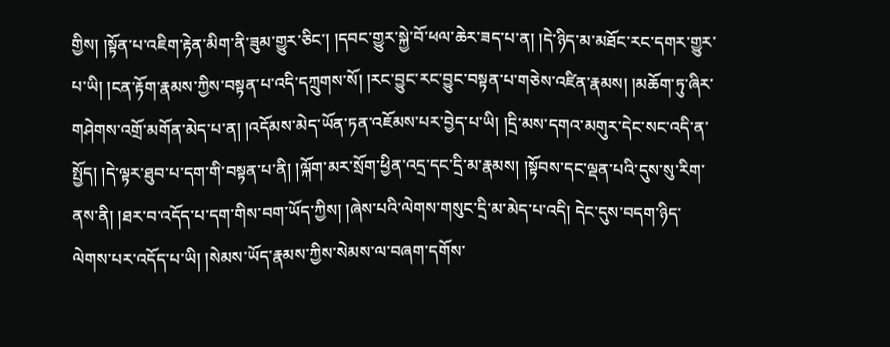གྱིས། །སྟོན་པ་འཇིག་རྟེན་མིག་ནི་ཟུམ་གྱུར་ཅིང་། །དབང་གྱུར་སྐྱེ་བོ་ཕལ་ཆེར་ཟད་པ་ན། །དེ་ཉིད་མ་མཐོང་རང་དགར་གྱུར་པ་ཡི། །ངན་རྟོག་རྣམས་ཀྱིས་བསྟན་པ་འདི་དཀྲུགས་སོ། །རང་བྱུང་རང་བྱུང་བསྟན་པ་གཅེས་འཛིན་རྣམས། །མཆོག་ཏུ་ཞིར་གཤེགས་འགྲོ་མགོན་མེད་པ་ན། །འདོམས་མེད་ཡོན་ཏན་འཇོམས་པར་བྱེད་པ་ཡི། །དྲི་མས་དགའ་མགུར་དེང་སང་འདི་ན་སྤྱོད། །དེ་ལྟར་ཐུབ་པ་དག་གི་བསྟན་པ་ནི། །ལྐོག་མར་སྲོག་ཕྱིན་འདྲ་དང་དྲི་མ་རྣམས། །སྟོབས་དང་ལྡན་པའི་དུས་སུ་རིག་ནས་ནི། །ཐར་བ་འདོད་པ་དག་གིས་བག་ཡོད་ཀྱིས། །ཞེས་པའི་ལེགས་གསུང་དྲི་མ་མེད་པ་འདི། དེང་དུས་བདག་ཉིད་ལེགས་པར་འདོད་པ་ཡི། །སེམས་ཡོད་རྣམས་ཀྱིས་སེམས་ལ་བཞག་དགོས་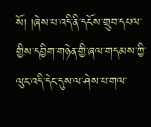སོ། །ཞེས་པ་འདི་ནི་དངོས་གྲུབ་དཔལ་གྱིས་དབྱིག་གཉེན་གྱི་ཞལ་གདམས་ཀྱི་ལུང་འདི་དེང་དུས་ལ་ཤེས་པ་གལ་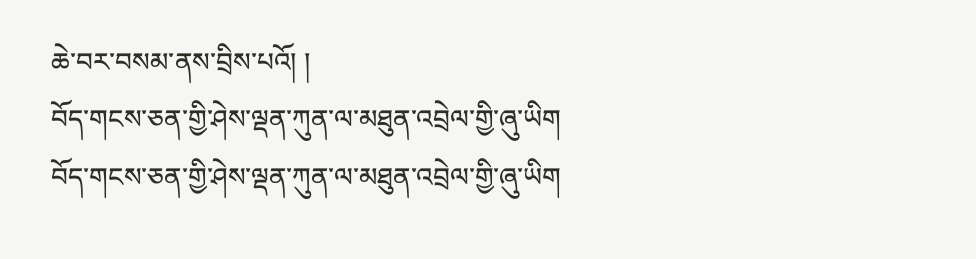ཆེ་བར་བསམ་ནས་བྲིས་པའོ། །
བོད་གངས་ཅན་གྱི་ཤེས་ལྡན་ཀུན་ལ་མཐུན་འབྲེལ་གྱི་ཞུ་ཡིག
བོད་གངས་ཅན་གྱི་ཤེས་ལྡན་ཀུན་ལ་མཐུན་འབྲེལ་གྱི་ཞུ་ཡིག